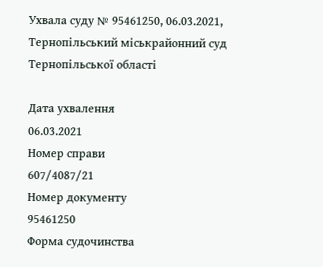Ухвала суду № 95461250, 06.03.2021, Тернопільський міськрайонний суд Тернопільської області

Дата ухвалення
06.03.2021
Номер справи
607/4087/21
Номер документу
95461250
Форма судочинства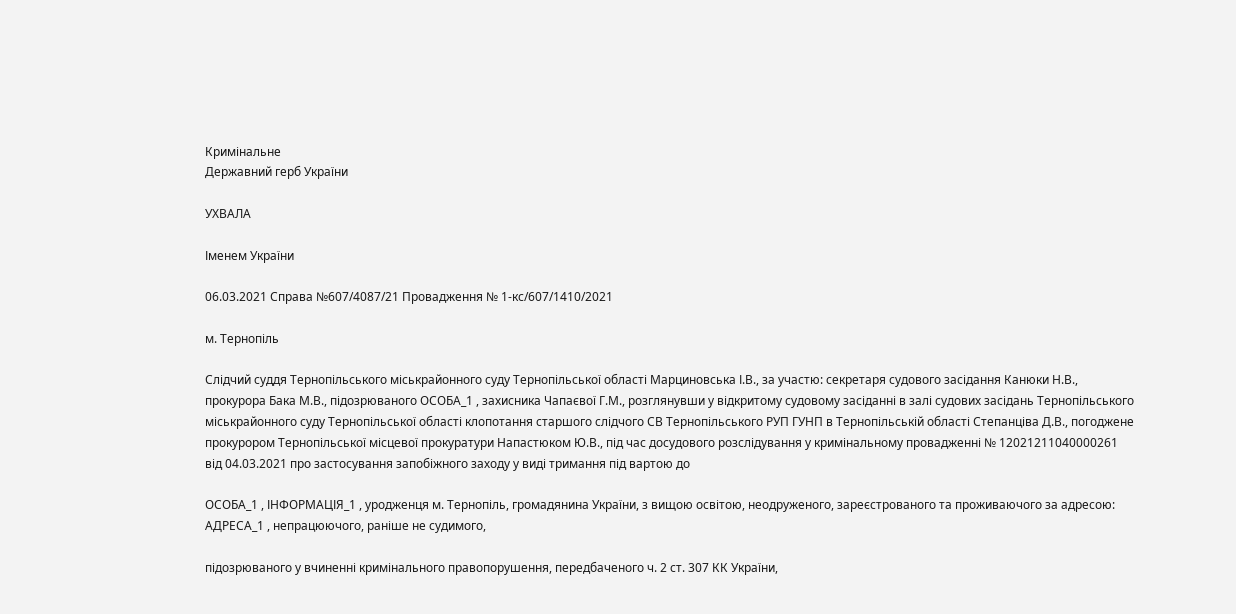Кримінальне
Державний герб України

УХВАЛА

Іменем України

06.03.2021 Справа №607/4087/21 Провадження № 1-кс/607/1410/2021

м. Тернопіль

Слідчий суддя Тернопільського міськрайонного суду Тернопільської області Марциновська І.В., за участю: секретаря судового засідання Канюки Н.В., прокурора Бака М.В., підозрюваного ОСОБА_1 , захисника Чапаєвої Г.М., розглянувши у відкритому судовому засіданні в залі судових засідань Тернопільського міськрайонного суду Тернопільської області клопотання старшого слідчого СВ Тернопільського РУП ГУНП в Тернопільській області Степанціва Д.В., погоджене прокурором Тернопільської місцевої прокуратури Напастюком Ю.В., під час досудового розслідування у кримінальному провадженні № 12021211040000261 від 04.03.2021 про застосування запобіжного заходу у виді тримання під вартою до

ОСОБА_1 , ІНФОРМАЦІЯ_1 , уродженця м. Тернопіль, громадянина України, з вищою освітою, неодруженого, зареєстрованого та проживаючого за адресою: АДРЕСА_1 , непрацюючого, раніше не судимого,

підозрюваного у вчиненні кримінального правопорушення, передбаченого ч. 2 ст. 307 КК України,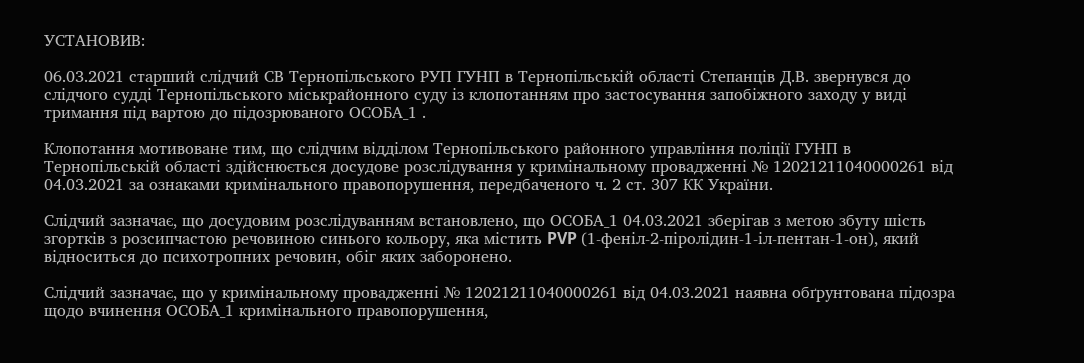УСТАНОВИВ:

06.03.2021 старший слідчий СВ Тернопільського РУП ГУНП в Тернопільській області Степанців Д.В. звернувся до слідчого судді Тернопільського міськрайонного суду із клопотанням про застосування запобіжного заходу у виді тримання під вартою до підозрюваного ОСОБА_1 .

Клопотання мотивоване тим, що слідчим відділом Тернопільського районного управління поліції ГУНП в Тернопільській області здійснюється досудове розслідування у кримінальному провадженні № 12021211040000261 від 04.03.2021 за ознаками кримінального правопорушення, передбаченого ч. 2 ст. 307 КК України.

Слідчий зазначає, що досудовим розслідуванням встановлено, що ОСОБА_1 04.03.2021 зберігав з метою збуту шість згортків з розсипчастою речовиною синього кольору, яка містить PVP (1-феніл-2-піролідин-1-іл-пентан-1-он), який відноситься до психотропних речовин, обіг яких заборонено.

Слідчий зазначає, що у кримінальному провадженні № 12021211040000261 від 04.03.2021 наявна обґрунтована підозра щодо вчинення ОСОБА_1 кримінального правопорушення,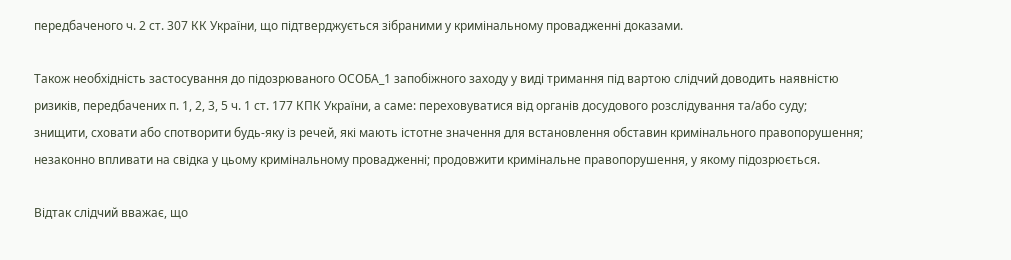передбаченого ч. 2 ст. 307 КК України, що підтверджується зібраними у кримінальному провадженні доказами.

Також необхідність застосування до підозрюваного ОСОБА_1 запобіжного заходу у виді тримання під вартою слідчий доводить наявністю ризиків, передбачених п. 1, 2, 3, 5 ч. 1 ст. 177 КПК України, а саме: переховуватися від органів досудового розслідування та/або суду; знищити, сховати або спотворити будь-яку із речей, які мають істотне значення для встановлення обставин кримінального правопорушення; незаконно впливати на свідка у цьому кримінальному провадженні; продовжити кримінальне правопорушення, у якому підозрюється.

Відтак слідчий вважає, що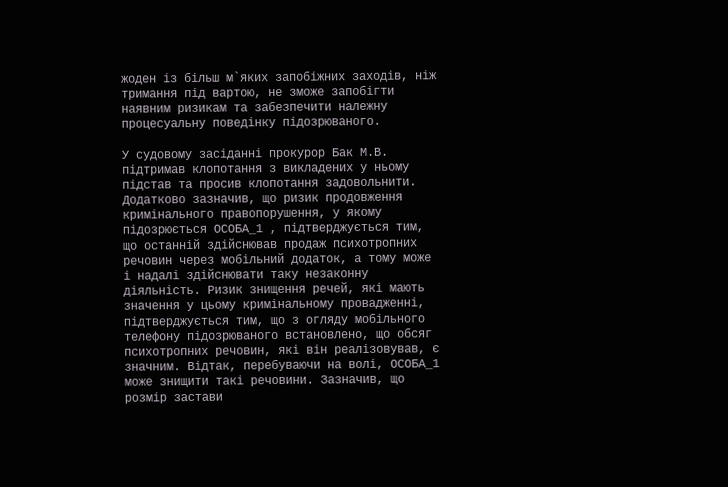жоден із більш м`яких запобіжних заходів, ніж тримання під вартою, не зможе запобігти наявним ризикам та забезпечити належну процесуальну поведінку підозрюваного.

У судовому засіданні прокурор Бак М.В. підтримав клопотання з викладених у ньому підстав та просив клопотання задовольнити. Додатково зазначив, що ризик продовження кримінального правопорушення, у якому підозрюється ОСОБА_1 , підтверджується тим, що останній здійснював продаж психотропних речовин через мобільний додаток, а тому може і надалі здійснювати таку незаконну діяльність. Ризик знищення речей, які мають значення у цьому кримінальному провадженні, підтверджується тим, що з огляду мобільного телефону підозрюваного встановлено, що обсяг психотропних речовин, які він реалізовував, є значним. Відтак, перебуваючи на волі, ОСОБА_1 може знищити такі речовини. Зазначив, що розмір застави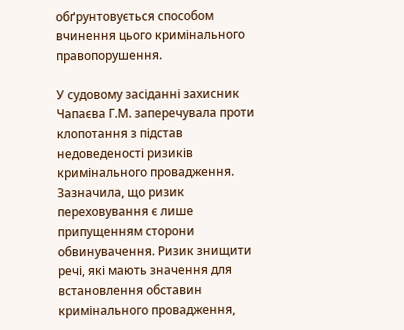обґрунтовується способом вчинення цього кримінального правопорушення.

У судовому засіданні захисник Чапаєва Г.М. заперечувала проти клопотання з підстав недоведеності ризиків кримінального провадження. Зазначила, що ризик переховування є лише припущенням сторони обвинувачення. Ризик знищити речі, які мають значення для встановлення обставин кримінального провадження,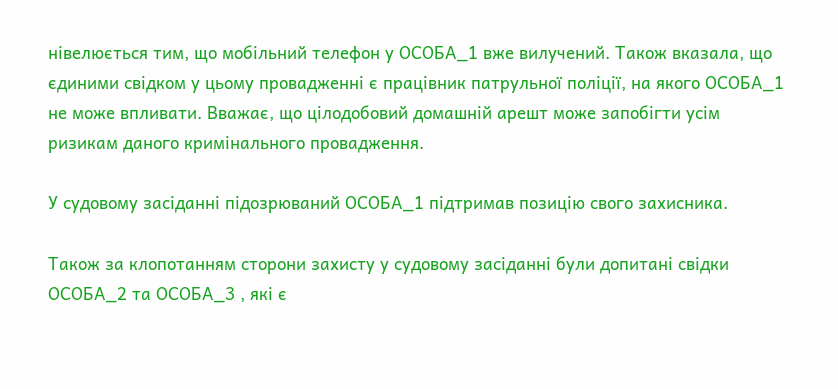нівелюється тим, що мобільний телефон у ОСОБА_1 вже вилучений. Також вказала, що єдиними свідком у цьому провадженні є працівник патрульної поліції, на якого ОСОБА_1 не може впливати. Вважає, що цілодобовий домашній арешт може запобігти усім ризикам даного кримінального провадження.

У судовому засіданні підозрюваний ОСОБА_1 підтримав позицію свого захисника.

Також за клопотанням сторони захисту у судовому засіданні були допитані свідки ОСОБА_2 та ОСОБА_3 , які є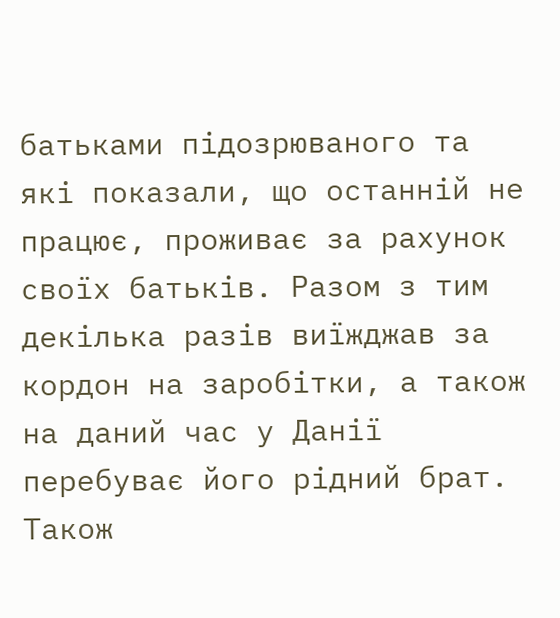батьками підозрюваного та які показали, що останній не працює, проживає за рахунок своїх батьків. Разом з тим декілька разів виїжджав за кордон на заробітки, а також на даний час у Данії перебуває його рідний брат. Також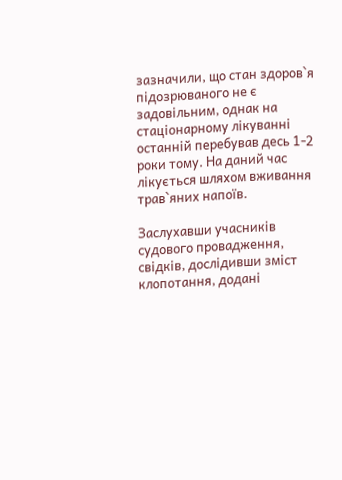зазначили, що стан здоров`я підозрюваного не є задовільним, однак на стаціонарному лікуванні останній перебував десь 1-2 роки тому. На даний час лікується шляхом вживання трав`яних напоїв.

Заслухавши учасників судового провадження, свідків, дослідивши зміст клопотання, додані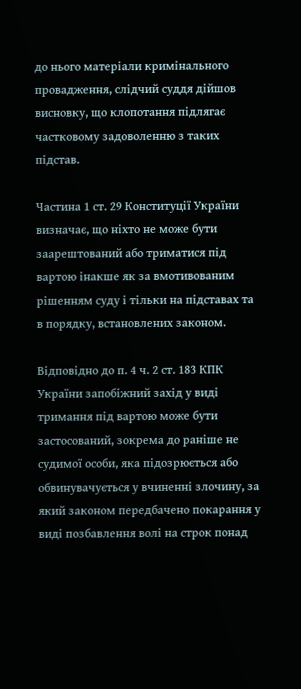до нього матеріали кримінального провадження, слідчий суддя дійшов висновку, що клопотання підлягає частковому задоволенню з таких підстав.

Частина 1 ст. 29 Конституції України визначає, що ніхто не може бути заарештований або триматися під вартою інакше як за вмотивованим рішенням суду і тільки на підставах та в порядку, встановлених законом.

Відповідно до п. 4 ч. 2 ст. 183 КПК України запобіжний захід у виді тримання під вартою може бути застосований, зокрема до раніше не судимої особи, яка підозрюється або обвинувачується у вчиненні злочину, за який законом передбачено покарання у виді позбавлення волі на строк понад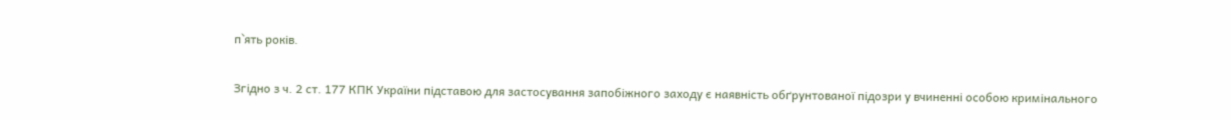п`ять років.

Згідно з ч. 2 ст. 177 КПК України підставою для застосування запобіжного заходу є наявність обґрунтованої підозри у вчиненні особою кримінального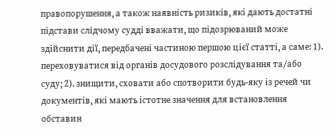правопорушення, а також наявність ризиків, які дають достатні підстави слідчому судді вважати, що підозрюваний може здійснити дії, передбачені частиною першою цієї статті, а саме: 1). переховуватися від органів досудового розслідування та/або суду; 2). знищити, сховати або спотворити будь-яку із речей чи документів, які мають істотне значення для встановлення обставин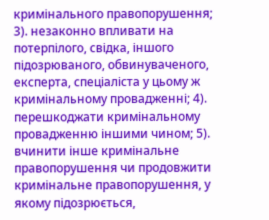кримінального правопорушення; 3). незаконно впливати на потерпілого, свідка, іншого підозрюваного, обвинуваченого, експерта, спеціаліста у цьому ж кримінальному провадженні; 4). перешкоджати кримінальному провадженню іншими чином; 5). вчинити інше кримінальне правопорушення чи продовжити кримінальне правопорушення, у якому підозрюється,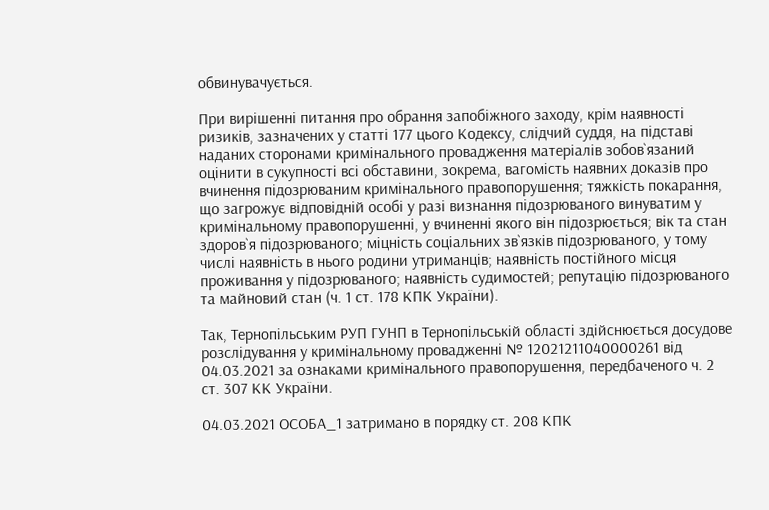обвинувачується.

При вирішенні питання про обрання запобіжного заходу, крім наявності ризиків, зазначених у статті 177 цього Кодексу, слідчий суддя, на підставі наданих сторонами кримінального провадження матеріалів зобов`язаний оцінити в сукупності всі обставини, зокрема, вагомість наявних доказів про вчинення підозрюваним кримінального правопорушення; тяжкість покарання, що загрожує відповідній особі у разі визнання підозрюваного винуватим у кримінальному правопорушенні, у вчиненні якого він підозрюється; вік та стан здоров`я підозрюваного; міцність соціальних зв`язків підозрюваного, у тому числі наявність в нього родини утриманців; наявність постійного місця проживання у підозрюваного; наявність судимостей; репутацію підозрюваного та майновий стан (ч. 1 ст. 178 КПК України).

Так, Тернопільським РУП ГУНП в Тернопільській області здійснюється досудове розслідування у кримінальному провадженні № 12021211040000261 від 04.03.2021 за ознаками кримінального правопорушення, передбаченого ч. 2 ст. 307 КК України.

04.03.2021 ОСОБА_1 затримано в порядку ст. 208 КПК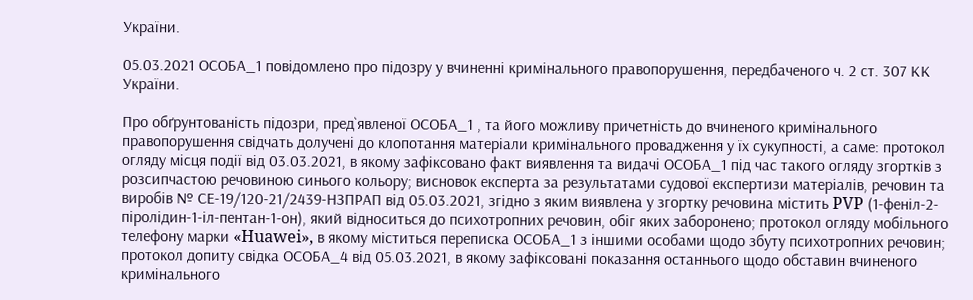України.

05.03.2021 ОСОБА_1 повідомлено про підозру у вчиненні кримінального правопорушення, передбаченого ч. 2 ст. 307 КК України.

Про обґрунтованість підозри, пред`явленої ОСОБА_1 , та його можливу причетність до вчиненого кримінального правопорушення свідчать долучені до клопотання матеріали кримінального провадження у їх сукупності, а саме: протокол огляду місця події від 03.03.2021, в якому зафіксовано факт виявлення та видачі ОСОБА_1 під час такого огляду згортків з розсипчастою речовиною синього кольору; висновок експерта за результатами судової експертизи матеріалів, речовин та виробів № СЕ-19/120-21/2439-НЗПРАП від 05.03.2021, згідно з яким виявлена у згортку речовина містить PVP (1-феніл-2-піролідин-1-іл-пентан-1-он), який відноситься до психотропних речовин, обіг яких заборонено; протокол огляду мобільного телефону марки «Huawei», в якому міститься переписка ОСОБА_1 з іншими особами щодо збуту психотропних речовин; протокол допиту свідка ОСОБА_4 від 05.03.2021, в якому зафіксовані показання останнього щодо обставин вчиненого кримінального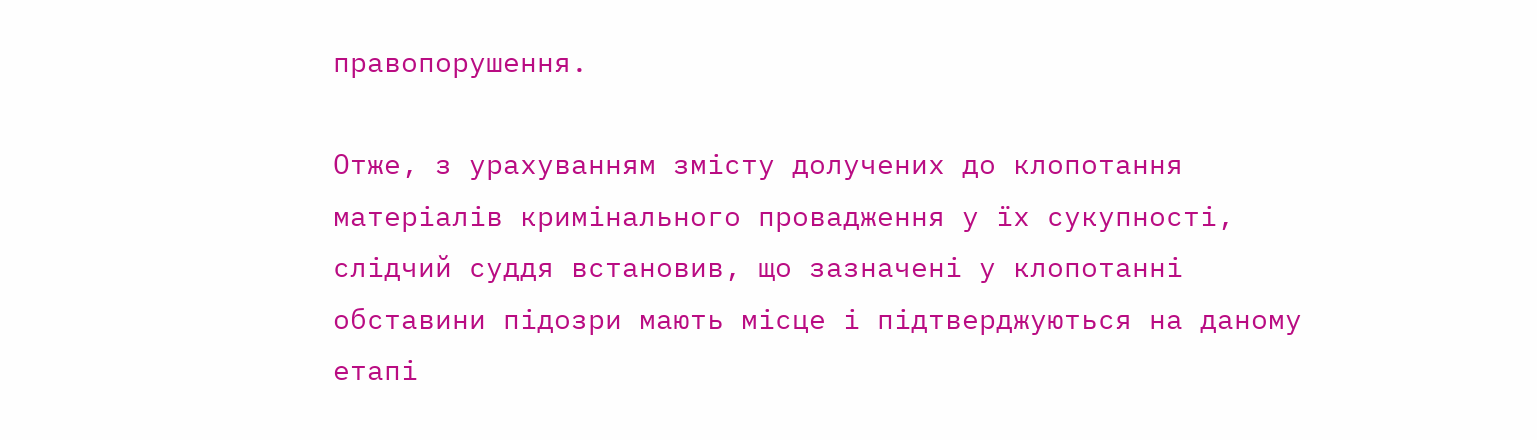правопорушення.

Отже, з урахуванням змісту долучених до клопотання матеріалів кримінального провадження у їх сукупності, слідчий суддя встановив, що зазначені у клопотанні обставини підозри мають місце і підтверджуються на даному етапі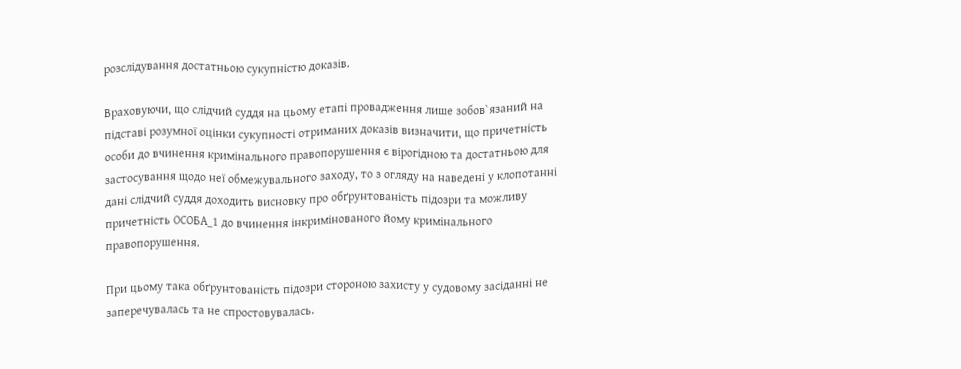розслідування достатньою сукупністю доказів.

Враховуючи, що слідчий суддя на цьому етапі провадження лише зобов`язаний на підставі розумної оцінки сукупності отриманих доказів визначити, що причетність особи до вчинення кримінального правопорушення є вірогідною та достатньою для застосування щодо неї обмежувального заходу, то з огляду на наведені у клопотанні дані слідчий суддя доходить висновку про обґрунтованість підозри та можливу причетність ОСОБА_1 до вчинення інкримінованого йому кримінального правопорушення.

При цьому така обґрунтованість підозри стороною захисту у судовому засіданні не заперечувалась та не спростовувалась.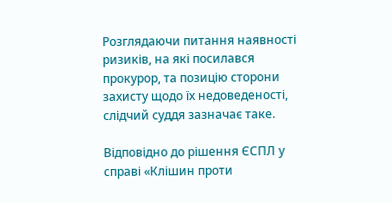Розглядаючи питання наявності ризиків, на які посилався прокурор, та позицію сторони захисту щодо їх недоведеності, слідчий суддя зазначає таке.

Відповідно до рішення ЄСПЛ у справі «Клішин проти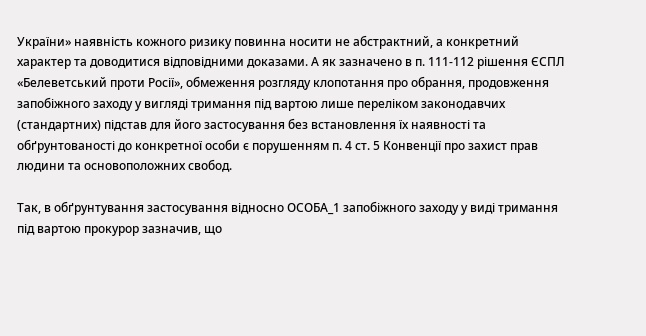України» наявність кожного ризику повинна носити не абстрактний, а конкретний характер та доводитися відповідними доказами. А як зазначено в п. 111-112 рішення ЄСПЛ «Белеветський проти Росії», обмеження розгляду клопотання про обрання, продовження запобіжного заходу у вигляді тримання під вартою лише переліком законодавчих (стандартних) підстав для його застосування без встановлення їх наявності та обґрунтованості до конкретної особи є порушенням п. 4 ст. 5 Конвенції про захист прав людини та основоположних свобод.

Так, в обґрунтування застосування відносно ОСОБА_1 запобіжного заходу у виді тримання під вартою прокурор зазначив, що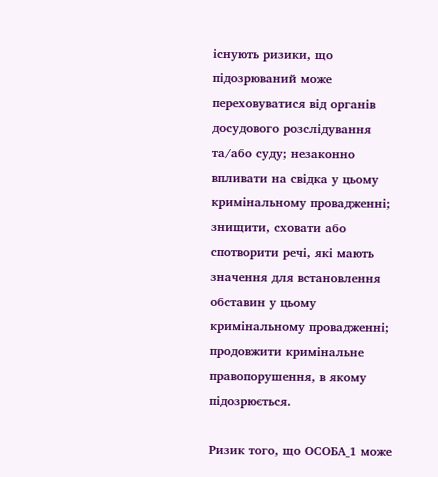існують ризики, що підозрюваний може переховуватися від органів досудового розслідування та/або суду; незаконно впливати на свідка у цьому кримінальному провадженні; знищити, сховати або спотворити речі, які мають значення для встановлення обставин у цьому кримінальному провадженні; продовжити кримінальне правопорушення, в якому підозрюється.

Ризик того, що ОСОБА_1 може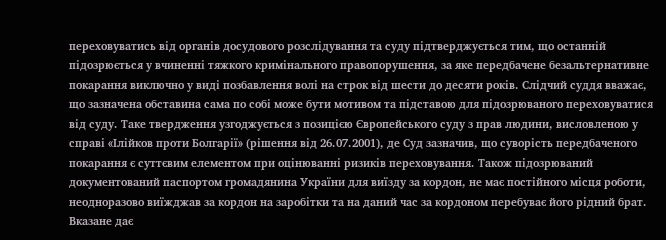переховуватись від органів досудового розслідування та суду підтверджується тим, що останній підозрюється у вчиненні тяжкого кримінального правопорушення, за яке передбачене безальтернативне покарання виключно у виді позбавлення волі на строк від шести до десяти років. Слідчий суддя вважає, що зазначена обставина сама по собі може бути мотивом та підставою для підозрюваного переховуватися від суду. Таке твердження узгоджується з позицією Європейського суду з прав людини, висловленою у справі «Ілійков проти Болгарії» (рішення від 26.07.2001), де Суд зазначив, що суворість передбаченого покарання є суттєвим елементом при оцінюванні ризиків переховування. Також підозрюваний документований паспортом громадянина України для виїзду за кордон, не має постійного місця роботи, неодноразово виїжджав за кордон на заробітки та на даний час за кордоном перебуває його рідний брат. Вказане дає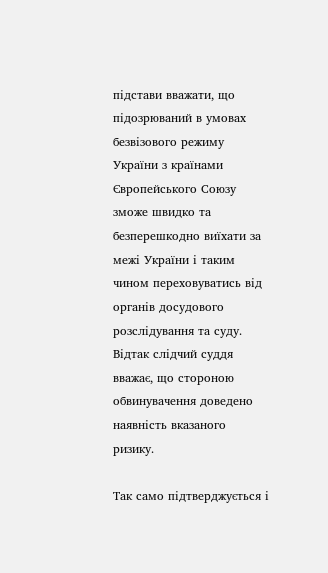підстави вважати, що підозрюваний в умовах безвізового режиму України з країнами Європейського Союзу зможе швидко та безперешкодно виїхати за межі України і таким чином переховуватись від органів досудового розслідування та суду. Відтак слідчий суддя вважає, що стороною обвинувачення доведено наявність вказаного ризику.

Так само підтверджується і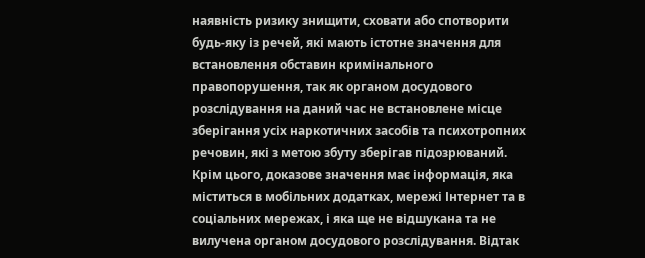наявність ризику знищити, сховати або спотворити будь-яку із речей, які мають істотне значення для встановлення обставин кримінального правопорушення, так як органом досудового розслідування на даний час не встановлене місце зберігання усіх наркотичних засобів та психотропних речовин, які з метою збуту зберігав підозрюваний. Крім цього, доказове значення має інформація, яка міститься в мобільних додатках, мережі Інтернет та в соціальних мережах, і яка ще не відшукана та не вилучена органом досудового розслідування. Відтак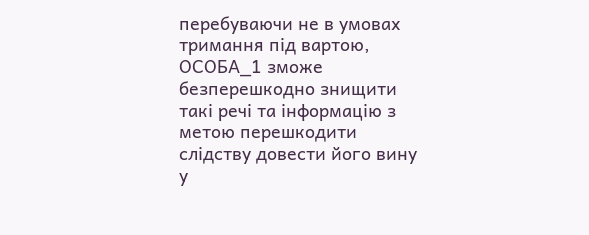перебуваючи не в умовах тримання під вартою, ОСОБА_1 зможе безперешкодно знищити такі речі та інформацію з метою перешкодити слідству довести його вину у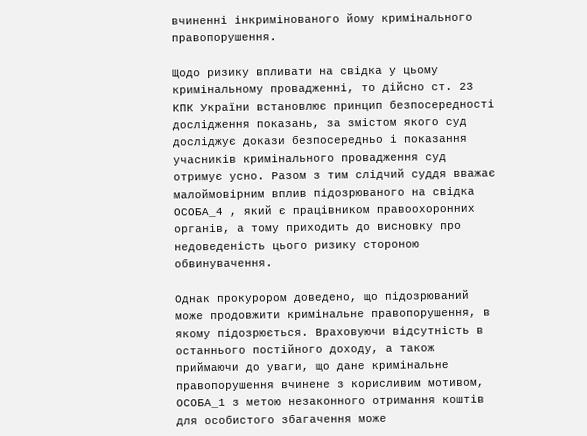вчиненні інкримінованого йому кримінального правопорушення.

Щодо ризику впливати на свідка у цьому кримінальному провадженні, то дійсно ст. 23 КПК України встановлює принцип безпосередності дослідження показань, за змістом якого суд досліджує докази безпосередньо і показання учасників кримінального провадження суд отримує усно. Разом з тим слідчий суддя вважає малоймовірним вплив підозрюваного на свідка ОСОБА_4 , який є працівником правоохоронних органів, а тому приходить до висновку про недоведеність цього ризику стороною обвинувачення.

Однак прокурором доведено, що підозрюваний може продовжити кримінальне правопорушення, в якому підозрюється. Враховуючи відсутність в останнього постійного доходу, а також приймаючи до уваги, що дане кримінальне правопорушення вчинене з корисливим мотивом, ОСОБА_1 з метою незаконного отримання коштів для особистого збагачення може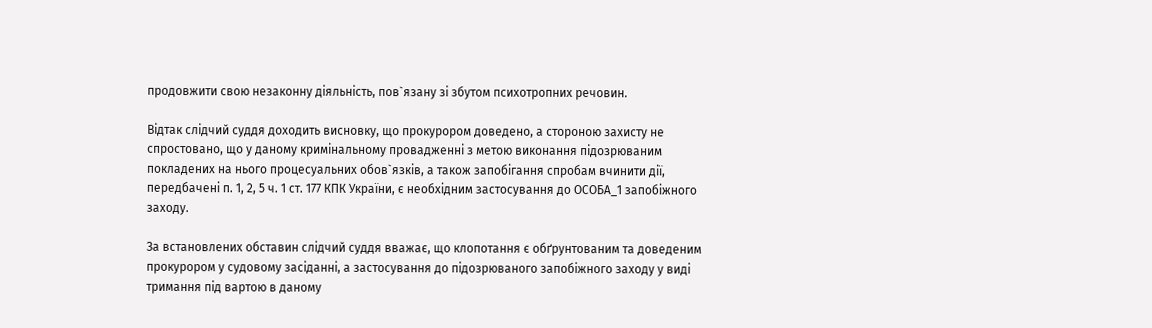продовжити свою незаконну діяльність, пов`язану зі збутом психотропних речовин.

Відтак слідчий суддя доходить висновку, що прокурором доведено, а стороною захисту не спростовано, що у даному кримінальному провадженні з метою виконання підозрюваним покладених на нього процесуальних обов`язків, а також запобігання спробам вчинити дії, передбачені п. 1, 2, 5 ч. 1 ст. 177 КПК України, є необхідним застосування до ОСОБА_1 запобіжного заходу.

За встановлених обставин слідчий суддя вважає, що клопотання є обґрунтованим та доведеним прокурором у судовому засіданні, а застосування до підозрюваного запобіжного заходу у виді тримання під вартою в даному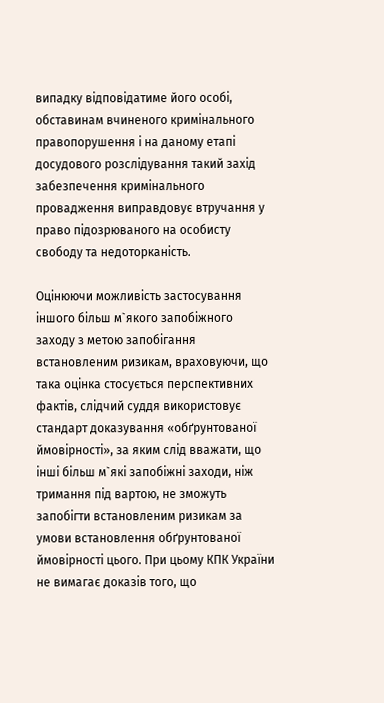випадку відповідатиме його особі, обставинам вчиненого кримінального правопорушення і на даному етапі досудового розслідування такий захід забезпечення кримінального провадження виправдовує втручання у право підозрюваного на особисту свободу та недоторканість.

Оцінюючи можливість застосування іншого більш м`якого запобіжного заходу з метою запобігання встановленим ризикам, враховуючи, що така оцінка стосується перспективних фактів, слідчий суддя використовує стандарт доказування «обґрунтованої ймовірності», за яким слід вважати, що інші більш м`які запобіжні заходи, ніж тримання під вартою, не зможуть запобігти встановленим ризикам за умови встановлення обґрунтованої ймовірності цього. При цьому КПК України не вимагає доказів того, що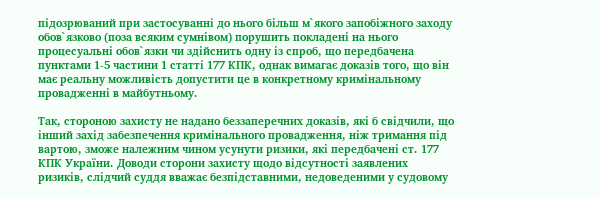підозрюваний при застосуванні до нього більш м`якого запобіжного заходу обов`язково (поза всяким сумнівом) порушить покладені на нього процесуальні обов`язки чи здійснить одну із спроб, що передбачена пунктами 1-5 частини 1 статті 177 КПК, однак вимагає доказів того, що він має реальну можливість допустити це в конкретному кримінальному провадженні в майбутньому.

Так, стороною захисту не надано беззаперечних доказів, які б свідчили, що інший захід забезпечення кримінального провадження, ніж тримання під вартою, зможе належним чином усунути ризики, які передбачені ст. 177 КПК України. Доводи сторони захисту щодо відсутності заявлених ризиків, слідчий суддя вважає безпідставними, недоведеними у судовому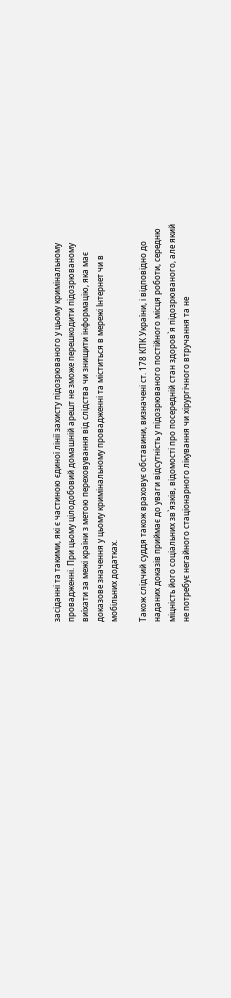засіданні та такими, які є частиною єдиної лінії захисту підозрюваного у цьому кримінальному провадженні. При цьому цілодобовий домашній арешт не зможе перешкодити підозрюваному виїхати за межі країни з метою переховування від слідства чи знищити інформацію, яка має доказове значення у цьому кримінальному провадженні та міститься в мережі Інтернет чи в мобільних додатках.

Також слідчий суддя також враховує обставини, визначені ст. 178 КПК України, і відповідно до наданих доказів приймає до уваги відсутність у підозрюваного постійного місця роботи, середню міцність його соціальних зв`язків, відомості про посередній стан здоров`я підозрюваного, але який не потребує негайного стаціонарного лікування чи хірургічного втручання та не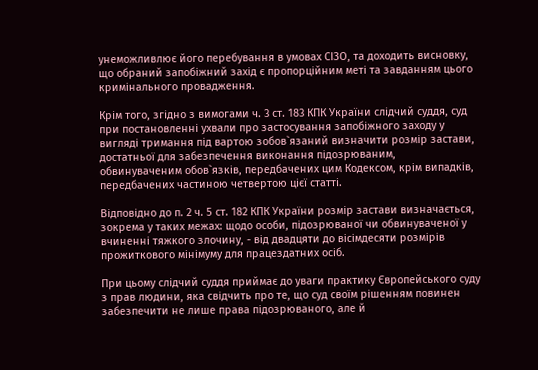унеможливлює його перебування в умовах СІЗО, та доходить висновку, що обраний запобіжний захід є пропорційним меті та завданням цього кримінального провадження.

Крім того, згідно з вимогами ч. 3 ст. 183 КПК України слідчий суддя, суд при постановленні ухвали про застосування запобіжного заходу у вигляді тримання під вартою зобов`язаний визначити розмір застави, достатньої для забезпечення виконання підозрюваним, обвинуваченим обов`язків, передбачених цим Кодексом, крім випадків, передбачених частиною четвертою цієї статті.

Відповідно до п. 2 ч. 5 ст. 182 КПК України розмір застави визначається, зокрема у таких межах: щодо особи, підозрюваної чи обвинуваченої у вчиненні тяжкого злочину, - від двадцяти до вісімдесяти розмірів прожиткового мінімуму для працездатних осіб.

При цьому слідчий суддя приймає до уваги практику Європейського суду з прав людини, яка свідчить про те, що суд своїм рішенням повинен забезпечити не лише права підозрюваного, але й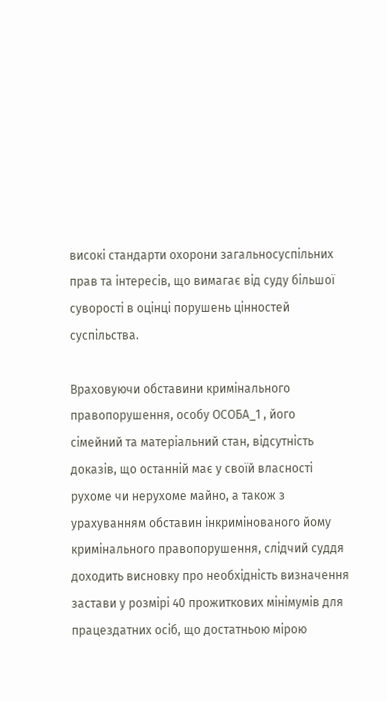високі стандарти охорони загальносуспільних прав та інтересів, що вимагає від суду більшої суворості в оцінці порушень цінностей суспільства.

Враховуючи обставини кримінального правопорушення, особу ОСОБА_1 , його сімейний та матеріальний стан, відсутність доказів, що останній має у своїй власності рухоме чи нерухоме майно, а також з урахуванням обставин інкримінованого йому кримінального правопорушення, слідчий суддя доходить висновку про необхідність визначення застави у розмірі 40 прожиткових мінімумів для працездатних осіб, що достатньою мірою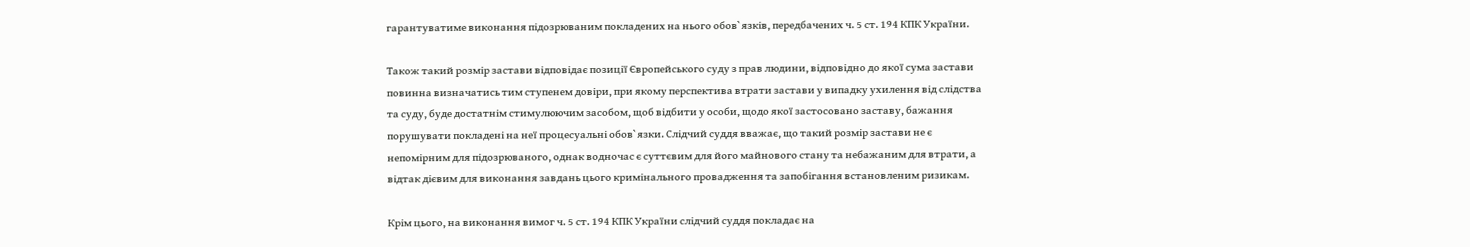гарантуватиме виконання підозрюваним покладених на нього обов`язків, передбачених ч. 5 ст. 194 КПК України.

Також такий розмір застави відповідає позиції Європейського суду з прав людини, відповідно до якої сума застави повинна визначатись тим ступенем довіри, при якому перспектива втрати застави у випадку ухилення від слідства та суду, буде достатнім стимулюючим засобом, щоб відбити у особи, щодо якої застосовано заставу, бажання порушувати покладені на неї процесуальні обов`язки. Слідчий суддя вважає, що такий розмір застави не є непомірним для підозрюваного, однак водночас є суттєвим для його майнового стану та небажаним для втрати, а відтак дієвим для виконання завдань цього кримінального провадження та запобігання встановленим ризикам.

Крім цього, на виконання вимог ч. 5 ст. 194 КПК України слідчий суддя покладає на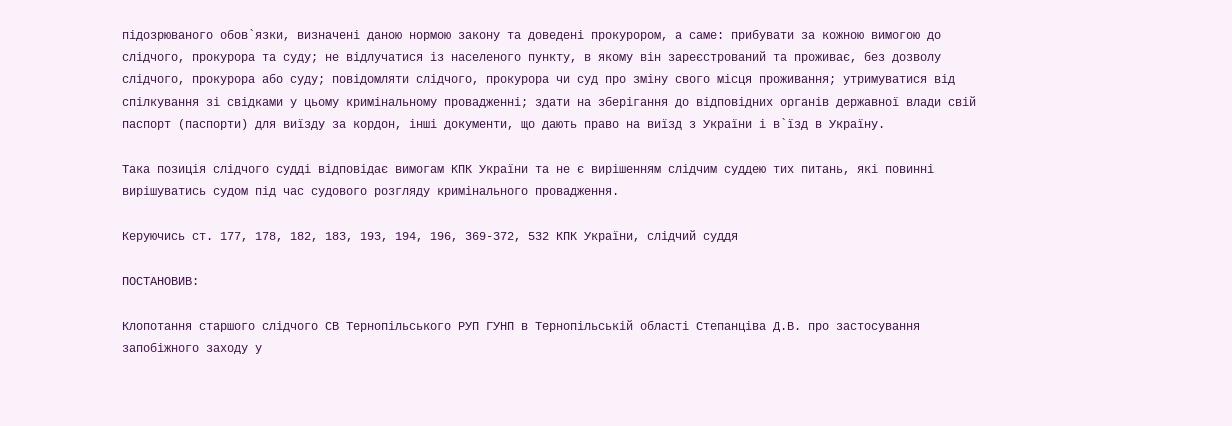підозрюваного обов`язки, визначені даною нормою закону та доведені прокурором, а саме: прибувати за кожною вимогою до слідчого, прокурора та суду; не відлучатися із населеного пункту, в якому він зареєстрований та проживає, без дозволу слідчого, прокурора або суду; повідомляти слідчого, прокурора чи суд про зміну свого місця проживання; утримуватися від спілкування зі свідками у цьому кримінальному провадженні; здати на зберігання до відповідних органів державної влади свій паспорт (паспорти) для виїзду за кордон, інші документи, що дають право на виїзд з України і в`їзд в Україну.

Така позиція слідчого судді відповідає вимогам КПК України та не є вирішенням слідчим суддею тих питань, які повинні вирішуватись судом під час судового розгляду кримінального провадження.

Керуючись ст. 177, 178, 182, 183, 193, 194, 196, 369-372, 532 КПК України, слідчий суддя

ПОСТАНОВИВ:

Клопотання старшого слідчого СВ Тернопільського РУП ГУНП в Тернопільській області Степанціва Д.В. про застосування запобіжного заходу у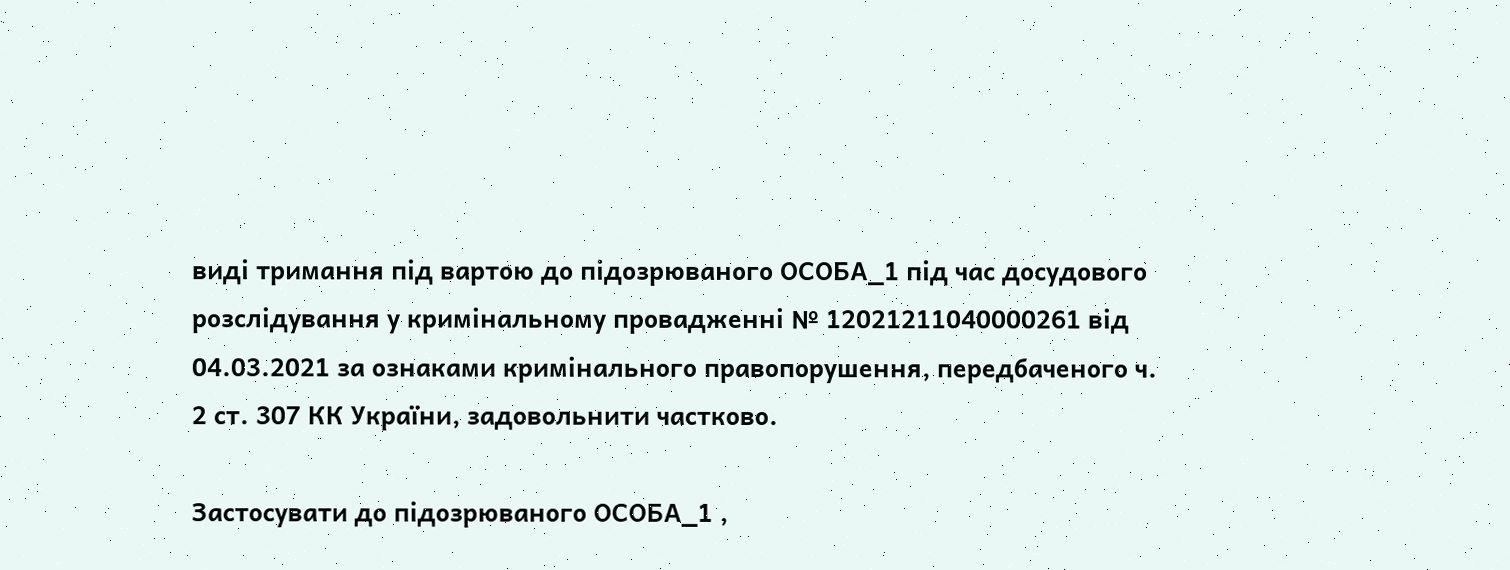виді тримання під вартою до підозрюваного ОСОБА_1 під час досудового розслідування у кримінальному провадженні № 12021211040000261 від 04.03.2021 за ознаками кримінального правопорушення, передбаченого ч. 2 ст. 307 КК України, задовольнити частково.

Застосувати до підозрюваного ОСОБА_1 ,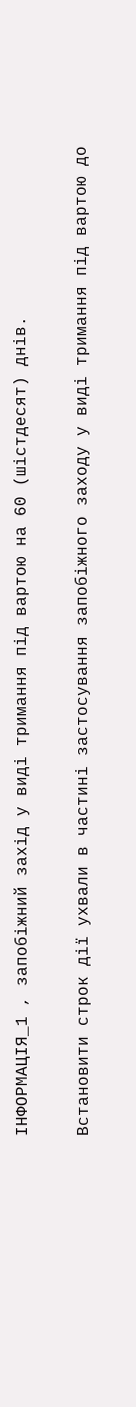ІНФОРМАЦІЯ_1 , запобіжний захід у виді тримання під вартою на 60 (шістдесят) днів.

Встановити строк дії ухвали в частині застосування запобіжного заходу у виді тримання під вартою до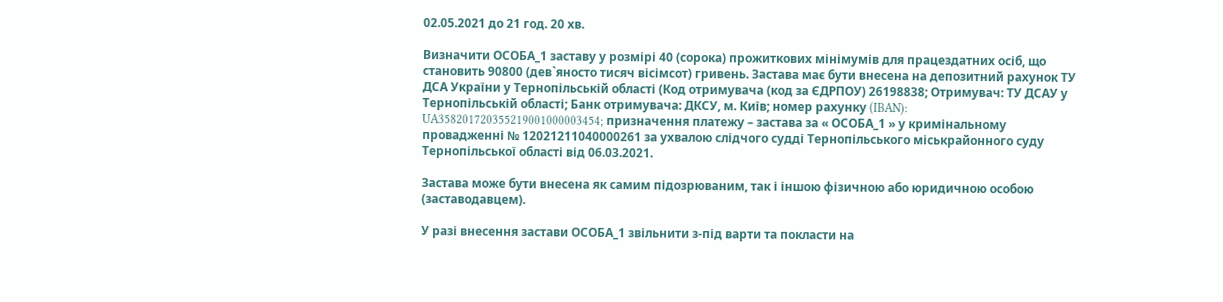02.05.2021 до 21 год. 20 хв.

Визначити ОСОБА_1 заставу у розмірі 40 (сорока) прожиткових мінімумів для працездатних осіб, що становить 90800 (дев`яносто тисяч вісімсот) гривень. Застава має бути внесена на депозитний рахунок ТУ ДСА України у Тернопільській області (Код отримувача (код за ЄДРПОУ) 26198838; Отримувач: ТУ ДСАУ у Тернопільській області; Банк отримувача: ДКСУ, м. Київ; номер рахунку (IBAN): UA358201720355219001000003454; призначення платежу – застава за « ОСОБА_1 » у кримінальному провадженні № 12021211040000261 за ухвалою слідчого судді Тернопільського міськрайонного суду Тернопільської області від 06.03.2021.

Застава може бути внесена як самим підозрюваним, так і іншою фізичною або юридичною особою (заставодавцем).

У разі внесення застави ОСОБА_1 звільнити з-під варти та покласти на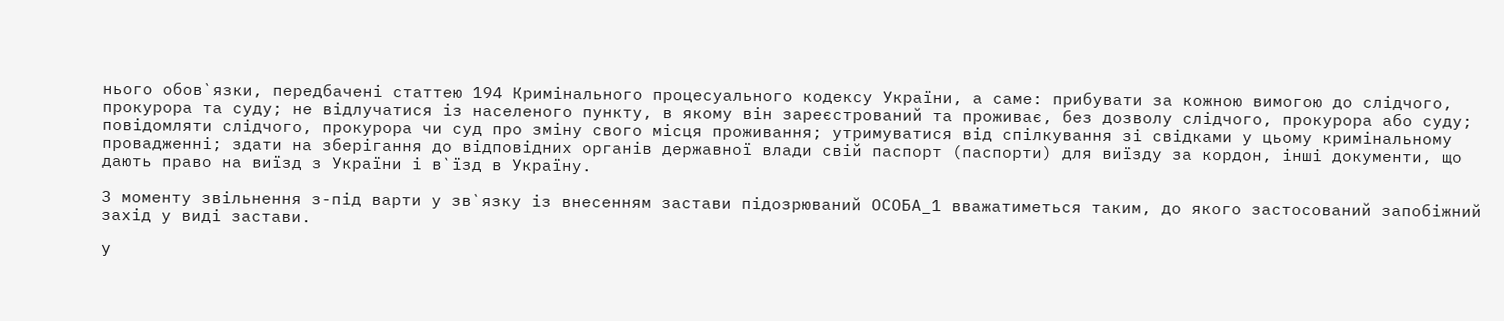нього обов`язки, передбачені статтею 194 Кримінального процесуального кодексу України, а саме: прибувати за кожною вимогою до слідчого, прокурора та суду; не відлучатися із населеного пункту, в якому він зареєстрований та проживає, без дозволу слідчого, прокурора або суду; повідомляти слідчого, прокурора чи суд про зміну свого місця проживання; утримуватися від спілкування зі свідками у цьому кримінальному провадженні; здати на зберігання до відповідних органів державної влади свій паспорт (паспорти) для виїзду за кордон, інші документи, що дають право на виїзд з України і в`їзд в Україну.

З моменту звільнення з-під варти у зв`язку із внесенням застави підозрюваний ОСОБА_1 вважатиметься таким, до якого застосований запобіжний захід у виді застави.

У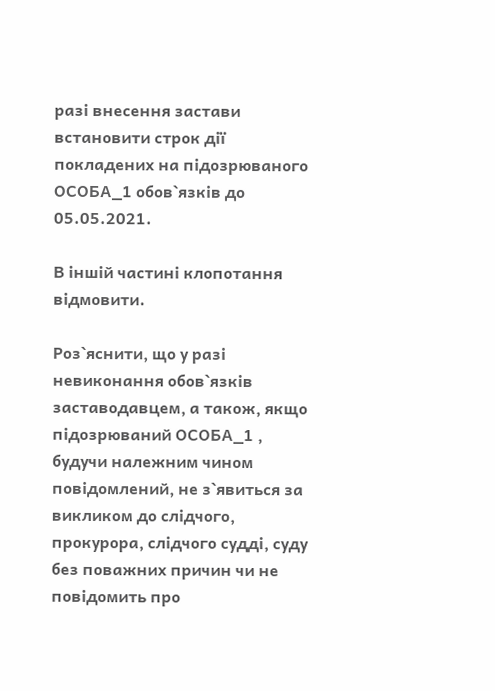разі внесення застави встановити строк дії покладених на підозрюваного ОСОБА_1 обов`язків до 05.05.2021.

В іншій частині клопотання відмовити.

Роз`яснити, що у разі невиконання обов`язків заставодавцем, а також, якщо підозрюваний ОСОБА_1 , будучи належним чином повідомлений, не з`явиться за викликом до слідчого, прокурора, слідчого судді, суду без поважних причин чи не повідомить про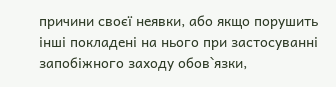причини своєї неявки, або якщо порушить інші покладені на нього при застосуванні запобіжного заходу обов`язки,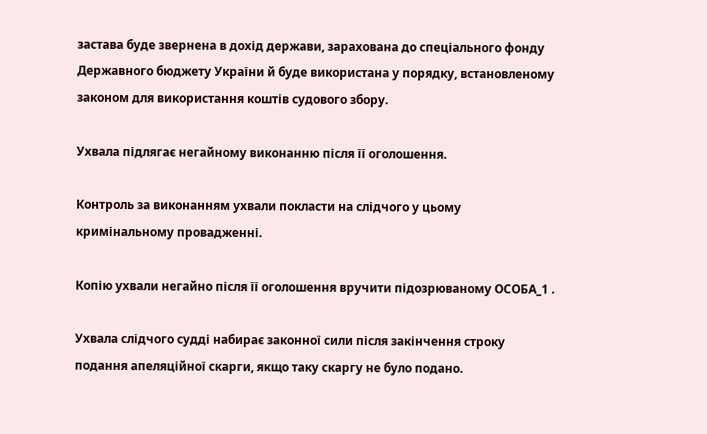застава буде звернена в дохід держави, зарахована до спеціального фонду Державного бюджету України й буде використана у порядку, встановленому законом для використання коштів судового збору.

Ухвала підлягає негайному виконанню після її оголошення.

Контроль за виконанням ухвали покласти на слідчого у цьому кримінальному провадженні.

Копію ухвали негайно після її оголошення вручити підозрюваному ОСОБА_1 .

Ухвала слідчого судді набирає законної сили після закінчення строку подання апеляційної скарги, якщо таку скаргу не було подано.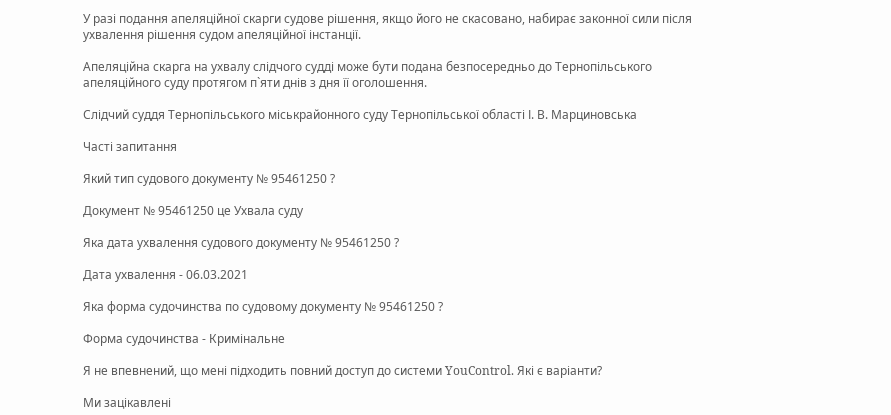У разі подання апеляційної скарги судове рішення, якщо його не скасовано, набирає законної сили після ухвалення рішення судом апеляційної інстанції.

Апеляційна скарга на ухвалу слідчого судді може бути подана безпосередньо до Тернопільського апеляційного суду протягом п`яти днів з дня її оголошення.

Слідчий суддя Тернопільського міськрайонного суду Тернопільської області І. В. Марциновська

Часті запитання

Який тип судового документу № 95461250 ?

Документ № 95461250 це Ухвала суду

Яка дата ухвалення судового документу № 95461250 ?

Дата ухвалення - 06.03.2021

Яка форма судочинства по судовому документу № 95461250 ?

Форма судочинства - Кримінальне

Я не впевнений, що мені підходить повний доступ до системи YouControl. Які є варіанти?

Ми зацікавлені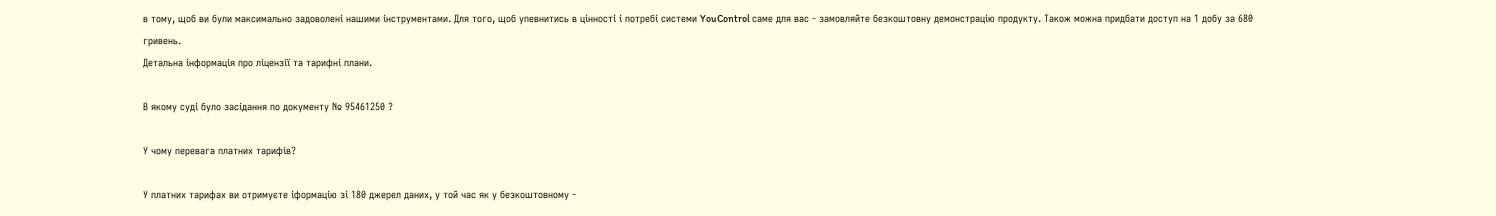в тому, щоб ви були максимально задоволені нашими інструментами. Для того, щоб упевнитись в цінності і потребі системи YouControl саме для вас - замовляйте безкоштовну демонстрацію продукту. Також можна придбати доступ на 1 добу за 680 гривень.
Детальна інформація про ліцензії та тарифні плани.

В якому cуді було засідання по документу № 95461250 ?

У чому перевага платних тарифів?

У платних тарифах ви отримуєте іформацію зі 180 джерел даних, у той час як у безкоштовному -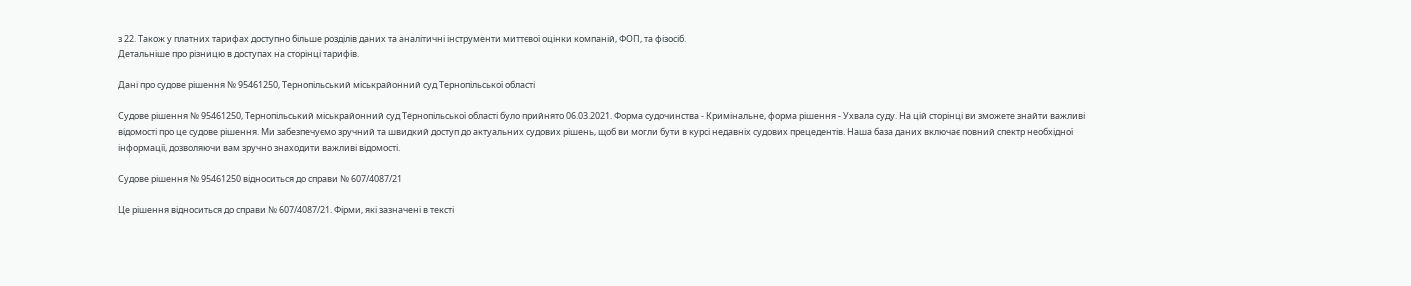з 22. Також у платних тарифах доступно більше розділів даних та аналітичні інструменти миттєвої оцінки компаній, ФОП, та фізосіб.
Детальніше про різницю в доступах на сторінці тарифів.

Дані про судове рішення № 95461250, Тернопільський міськрайонний суд Тернопільської області

Судове рішення № 95461250, Тернопільський міськрайонний суд Тернопільської області було прийнято 06.03.2021. Форма судочинства - Кримінальне, форма рішення - Ухвала суду. На цій сторінці ви зможете знайти важливі відомості про це судове рішення. Ми забезпечуємо зручний та швидкий доступ до актуальних судових рішень, щоб ви могли бути в курсі недавніх судових прецедентів. Наша база даних включає повний спектр необхідної інформації, дозволяючи вам зручно знаходити важливі відомості.

Судове рішення № 95461250 відноситься до справи № 607/4087/21

Це рішення відноситься до справи № 607/4087/21. Фірми, які зазначені в тексті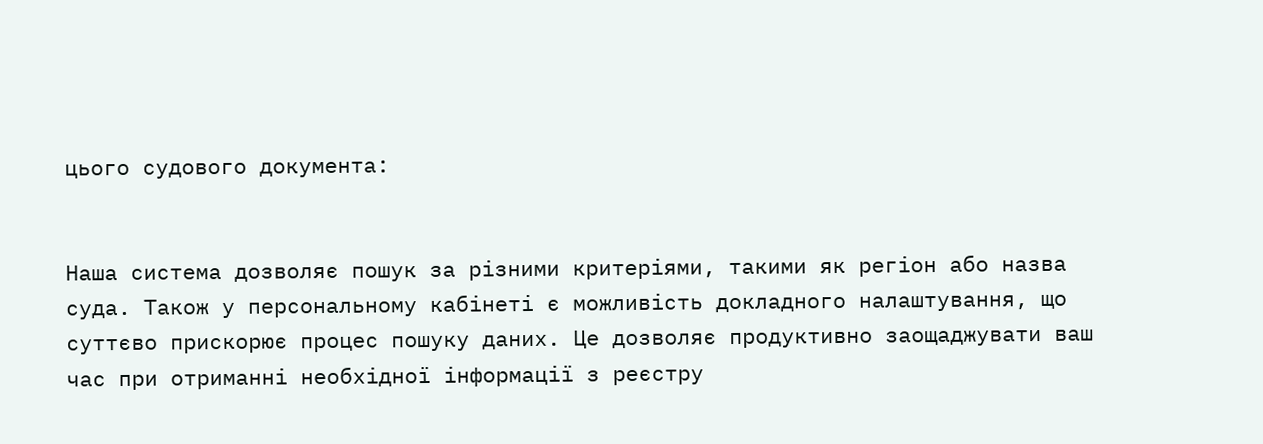цього судового документа:


Наша система дозволяє пошук за різними критеріями, такими як регіон або назва суда. Також у персональному кабінеті є можливість докладного налаштування, що суттєво прискорює процес пошуку даних. Це дозволяє продуктивно заощаджувати ваш час при отриманні необхідної інформації з реєстру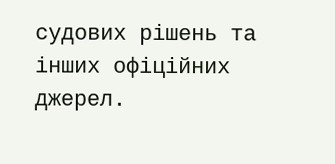судових рішень та інших офіційних джерел.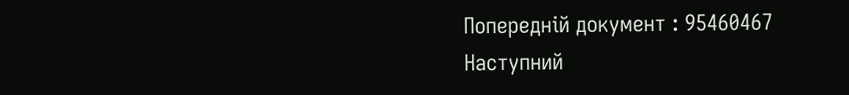Попередній документ : 95460467
Наступний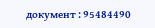документ : 95484490